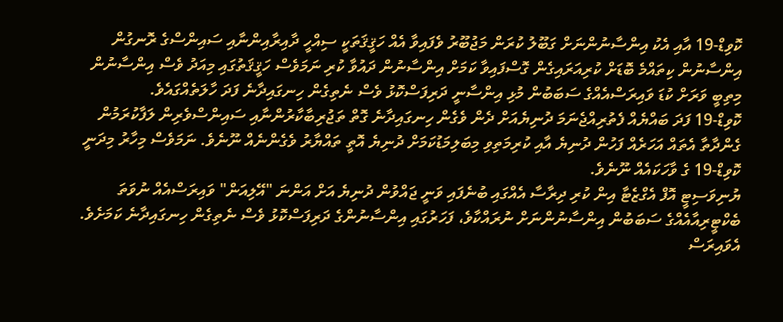ކޮވިޑް-19 އާއި އެކު އިންސާނުންނަށް ގަބޫލު ކުރަން މަޖުބޫރު ވެފައިވާ އެއް ހަޤީޤަތަކީ ސިއްހީ ދާއިރާއިންނާއި ސައިންސްގެ ރޮނގުން އިންސާނުން ކިތައްމެ ބޮޑަށް ކުރިއަރައިގެން ގޮސްފައިވާ ކަމަށް އިންސާނުން ދައުވާ ކުރި ނަމަވެސް ހަޤީޤަތުގައި މިއަދު ވެސް އިންސާނުން މިތިބީ ވަރަށް ކުޑަ ވައިރަސްއެއްގެ ސަބަބުން މުޅި އިންސާނީ ދަރިފަސްކޮޅު ވެސް ނެތިގެން ހިނގައިދާނެ ފަދަ ހާލަތެއްގައެވެ.
ކޮވިޑް-19 ފަދަ ބައްޔެއް ފެތުރިއްޖެނަމަ ދުނިޔެއަށް ދެން ވެގެން ހިނގައިދާނެ ގޮތް ތަޖުރިބާކާރުންނާއި ސައިންސްވެރިން ލަފާކުރަމުން ގެންދާތާ އެތައް އަހަރެއް ފަހުން ދުނިޔެ އާއި ކުރިމަތިވި މިބަލިމަޑުކަމަށް ދުނިޔެ އޮތީ ތައްޔާރު ވެގެންނެއް ނޫނެވެ. ނަމަވެސް މިހާރު މިދަނީ ކޮވިޑް-19 ގެ ވާހަކައެއް ނޫނެވެ.
ޔުނިވަސިޓީ އޮފް އެގްޒެޓާ އިން ކުރި ދިރާސާ އެއްގައި ބުނެފައި ވަނީ ޖައްވުން ދުނިޔެ އަށް އަންނަ "އޭލިއަން" ވައިރަސްއެއް ނުވަތަ ބެކްޓީރިއާއެއްގެ ސަބަބުން އިންސާނުންނަށް ނުރައްކާވެ، ފަހަރުގައި އިންސާނުންގެ ދަރިފަސްކޮޅު ވެސް ނެތިގެން ހިނގައިދާނެ ކަމަށެވެ.
އެވައިރަސް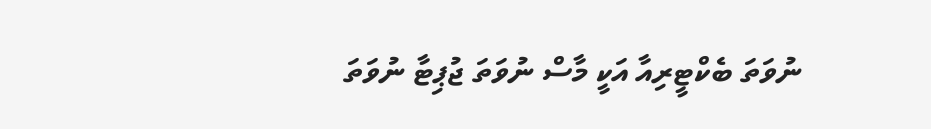ނުވަތަ ބެކްޓީރިއާ އަކީ މާސް ނުވަތަ ޖުޕިޓާ ނުވަތަ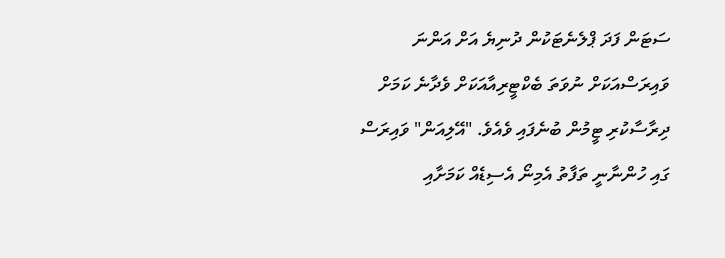ސަޓަން ފަދަ ޕްލެނެޓަކުން ދުނިޔެ އަށް އަންނަ ވައިރަސްއަކަށް ނުވަތަ ބެކްޓީރިއާއަކަށް ވެދާނެ ކަމަށް ދިރާސާކުރި ޓީމުން ބުނެފައި ވެއެވެ. "އޭލިއަން" ވައިރަސް ގައި ހުންނާނީ ތަފާތު އެމިނޯ އެސިޑެއް ކަމަށާއި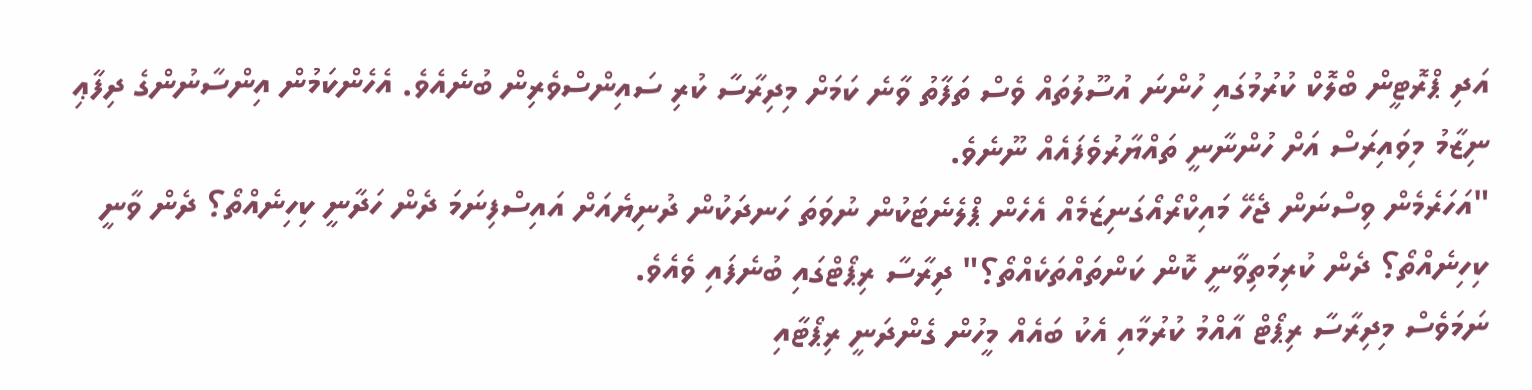އަދި ޕްރޮޓީން ބްލޮކް ކުރުމުގައި ހުންނަ އުސޫލުތައް ވެސް ތަފާތު ވާނެ ކަމަށް މިދިރާސާ ކުރި ސައިންސްވެރިން ބުނެއެވެ. އެހެންކަމުން އިންސާނުންގެ ދިފާޢި ނިޒާމު މިވައިރަސް އަށް ހުންނާނީ ތައްޔާރުވެފައެއް ނޫނެވެ.
"އަހަރެމެން ވިސްނަން ޖެހޭ މައިކްރޯއޯގަނިޒަމެއް އެހެން ޕްލެނެޓަކުން ނުވަތަ ހަނދަކުން ދުނިޔެއަށް އައިސްފިނަމަ ދެން ހަދާނީ ކިހިނެއްތޯ؟ ދެން ވާނީ ކިހިނެއްތޯ؟ ދެން ކުރިމަތިވާނީ ކޮން ކަންތައްތަކެއްތޯ؟" ދިރާސާ ރިޕޯޓްގައި ބުނެފައި ވެއެވެ.
ނަމަވެސް މިދިރާސާ ރިޕޯޓް އާއްމު ކުރުމާއި އެކު ބައެއް މީހުން ގެންދަނީ ރިޕޯޓާއި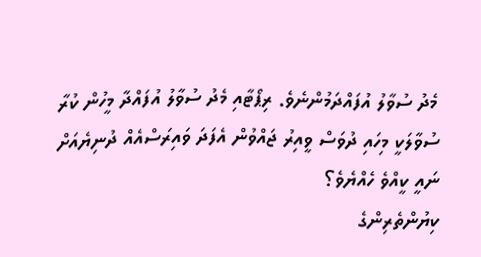މެދު ސުވާލު އުފައްދަމުންނެވެ. ރިޕޯޓާއި މެދު ސުވާލު އުފައްދާ މީހުން ކުރާ ސުވާލަކީ މިހައި ދުވަސް ވީއިރު ޖައްވުން އެފަދަ ވައިރަސްއެއް ދުނިޔެއަށް ނައީ ކީއްވެ ހެއްޔެވެ؟
ކިޔުންތެރިންގެ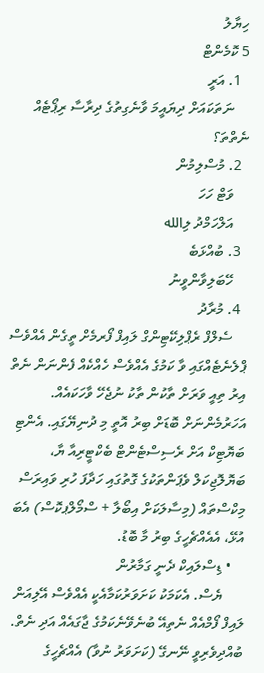ހިޔާލު
5 ކޮމެންޓް
  1. އަރީ
    ނަތަކައަށް ދިޔައީމަ ވާނެގިތުގެ ދިރާސާ ރިޕޯޓެއް ނެތްތަ؟
  2. މުސްލިމުން
    ވަޓް ހަހަ
    އަލްހަމްދު ލިالله
  3. ބުއްޅަބެ
    ހޭބަލިވާންވީނު
  4. މުރާދު
    ސެލްފް ރެޕްލިކޭޓިންގް ލައިފް ފޯރމެށް ތީގެން އެއްވެސް ޕްލެނެޓެއްގައި ވާ ކަމުގެ އެއްވެސް ހެއްކެއް ފެންނަން ނެތް އިރު ތިއީ ވަރަށް ތާކުން ތާކު ނުޖެހޭ ވާހަކައެއް. އަހަރުމެންނަށް ބޮޑަށް ބިރު އޮތީ މި ދުނިޔޭގައި. އެންޓި ބަޔޮޓިކް އަށް ރެސިސްޓެންޓް ބެކްޓީރިއާ ޔާ، ބަޔޮލޮޖިކަލް ވެޕަންތަކުގެ ގޮތުގައި ހަދާފަ ހުރި ވައިރަސް މިކްސްތައް (މިސާލަކަށް އިބޯލާ + ސްމޯލްޕކޮސް) އެބަ އުޅޭ، އެއެއްޗެހީގެ ބިރު މާ ބޮޑު.
    • ޑިސްލައިކް ދެނީ ގަމާރުން
      ޔެސް. އެކަމަކު ކަށަވަރުކަމާއެކީ އެއްވެސް އޭލިއަން ލައިފް ފޯމްއެއް ނެތިއޭ ބުނެވޭނެކަމުގެ ޖާގައެއް އަދި ނެތް. ބުއްދިވެރިވީ ނޭނގޭ (ކަށަވަރު ނުވާ) އެއްޗެހީގެ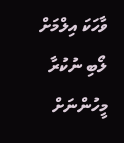ވާހަކަ އިލްމަށް ލޯބި ނުކުރާ މީހުންނަށް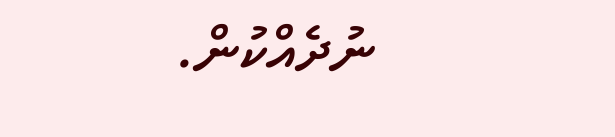ނުދެއްކުން.